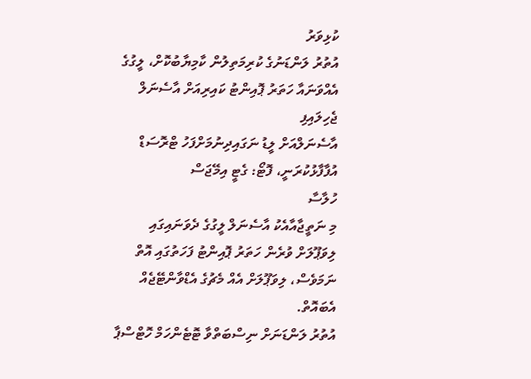ކުޅިވަރު
އުތުރު ލަންޑަނުގެ ކުރިމަތިލުން ކާމިޔާބުކޮށް، ލީގުގެ އެއްވަނައާ ހަތަރު ޕޮއިންޓު ކައިރިއަށް އާސެނަލް ޖެހިލައިފި
އާސެނަލްއަށް ލީޑު ނަގައިދިނުމަށްފަހު ޓްރޮސަޑް އުފާފާޅުކުރަނީ، ފޮޓޯ: ގެޓީ އިމޭޖަސް
ހުލާސާ
މި ނަތީޖާއާއެކު އާސެނަލް ލީގުގެ ދެވަނައިގައި ލިވަޕޫލަށް ވުރެން ހަތަރު ޕޮއިންޓު ފަހަތުގައި އޮތް ނަމަވެސް، ލިވަޕޫލަށް އެއް މެޗުގެ އެޑްވާންޓޭޖެއް އެބައޮތް.
އުތުރު ލަންޑަނަށް ނިސްބަތްވާ ޓޮޓެންހަމް ހޮޓްސްޕާ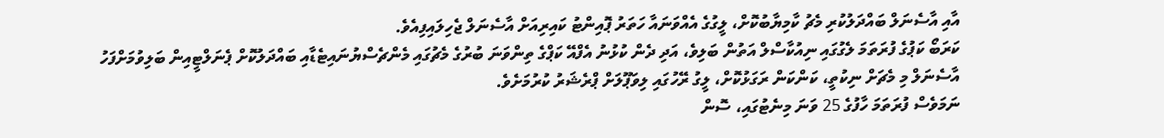އާއި އާސެނަލް ބައްދަލުކުރި މެޗު ކާމިޔާބުކޮށް، ލީގުގެ އެއްވަނައާ ހަތަރު ޕޮއިންޓު ކައިރިއަށް އާސެނަލް ޖެހިލައިފިއެވެ.
ކަރަބޯ ކަޕުގެ ފުރަތަމަ ލެގުގައި ނިއުކާސްލް އަތުން ބަލިވެ، އަދި ދެން ކުޅުނު އެފްއޭ ކަޕްގެ ތިންވަނަ ބުރުގެ މެޗުގައި މެންޗެސްޔުނައިޓެޑާއި ބައްދަލުކޮށް ޕެނަލްޓީއިން ބަލިވުމަށްފަހު އާސެނަލް މި މެޗަށް ނިކުތީ، ކަންކަން ރަގަޅުކޮށް، ލީގު ރޭހުގައި ލިވަޕޫލަށް ޕްރެޝަރު ކުރުމަށެވެ.
ނަމަވެސް ފުރަތަމަ ހާފުގެ 25 ވަނަ މިނެޓުގައި، ސޮން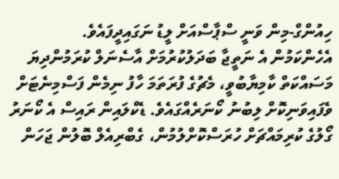ހިއުންގް-މިން ވަނީ ސްޕާސްއަށް ލީޑު ނަގައިދީފައެވެ.
އެހެންކަމުން އެ ނަތީޖާ ބަދަލުކުރުމަށް އާސެނަލް ކުރަމުންދިޔަ މަސައްކަތް ކާމިޔާބުވީ، މެޗުގެ ފުރަތަމަ ހާފު ނިމެން ފަސްމިނެޓަށް ވެފައިވަނިކޮށް ލިބުނު ކޯނަރެއްގައެވެ. ޑެކްލައިން ރައިސް އެ ކޯނަރު ގޯލުގެ ކުރިމައްޗަށް ހުރަސްކޮށްލުމުން، ގެބްރިއެލް ބޮލުން ޖަހަން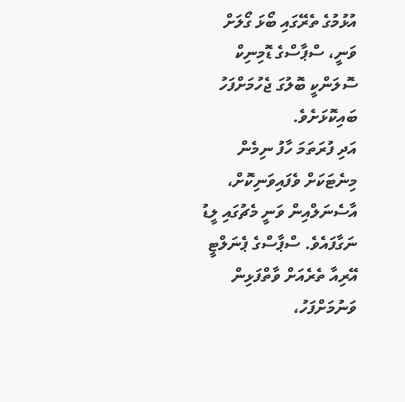އުޅުމުގެ ތެރޭގައި ބޯޅަ ގޯލަށް ވަނީ، ސްޕާސްގެ ޑޮމިނިކް ސޮލަންކީ ބޮލުގަ ޖެހުމަށްފަހު ބައިކޮޅަށެވެ.
އަދި ފުރަތަމަ ހާފު ނިމެން މިނެޓަކަށް ވެފައިވަނިކޮށް، އާސެނަލްއިން ވަނީ މެޗުގައި ލީޑު ނަގާފައެވެ. ސްޕާސްގެ ޕެނަލްޓީ އޭރިއާ ތެރެއަށް ވާތްފަޅިން ވަނުމަށްފަހު،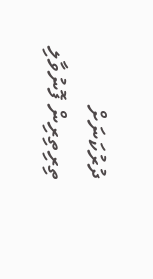ދުރުކަނަށް ތިރިތިރިން ފޮނުވާލި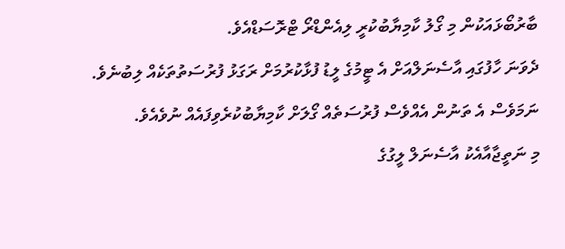ބާރުބޯޅައަކުން މި ގޯލު ކާމިޔާބުކުރީ ލިއެންޑްރޯ ޓްރޮސަޑްއެވެ.
ދެވަނަ ހާފުގައި އާސެނަލްއަށް އެ ޓީމުގެ ލީޑު ފުޅާކުރުމަށް ރަގަޅު ފުރުސަތުތަކެއް ލިބުނެވެ. ނަމަވެސް އެ ތަނުން އެއްވެސް ފުރުސަތެއް ގޯލަށް ކާމިޔާބުކުރެވިފައެއް ނުވެއެވެ.
މި ނަތީޖާއާއެކު އާސެނަލް ލީގުގެ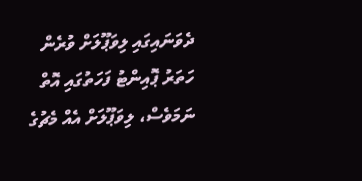ދެވަނައިގައި ލިވަޕޫލަށް ވުރެން ހަތަރު ޕޮއިންޓު ފަހަތުގައި އޮތް ނަމަވެސް، ލިވަޕޫލަށް އެއް މެޗުގެ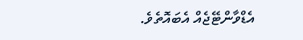އެޑްވާންޓޭޖެއް އެބައޮތެވެ.